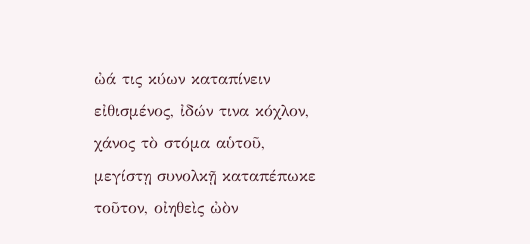ὠά τις κύων καταπίνειν εἰθισμένος, ἰδών τινα κόχλον, χάνος τὸ στόμα αὑτοῦ, μεγίστῃ συνολκῇ καταπέπωκε τοῦτον, οἰηθεὶς ὠὸν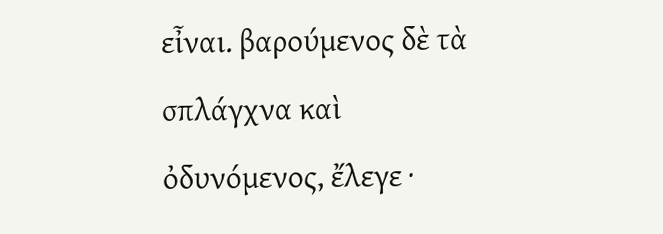εἶναι. βαρούμενος δὲ τὰ σπλάγχνα καὶ ὀδυνόμενος, ἔλεγε ·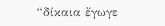“δίκαια ἔγωγε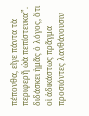πέπονθα, εἴγε πάντα τὰ περιφερῆ ὠὰ πεπίστευκα”. διδάσκει ἡμᾶς ὁ λόγος, ὅτι οἱ ἀδικάστως πρᾶγμα προσιόντες λανθάνουσιν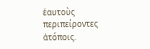ἑαυτοὺς περιπείροντες ἀτόποις.